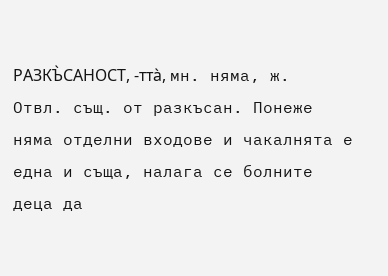РАЗКЪ̀САНОСТ, -тта̀, мн. няма, ж. Отвл. същ. от разкъсан. Понеже няма отделни входове и чакалнята е една и съща, налага се болните деца да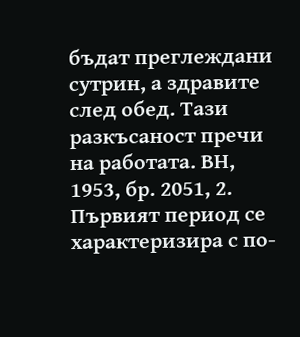бъдат преглеждани сутрин, а здравите след обед. Тази разкъсаност пречи на работата. ВН, 1953, бр. 2051, 2. Първият период се характеризира с по-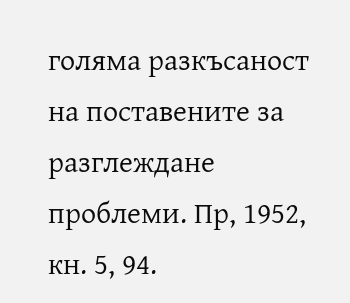голяма разкъсаност на поставените за разглеждане проблеми. Пр, 1952, кн. 5, 94.